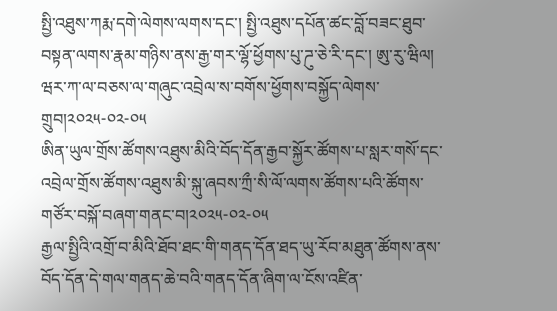སྤྱི་འཐུས་ཀརྨ་དགེ་ལེགས་ལགས་དང་། སྤྱི་འཐུས་དཔོན་ཚང་བློ་བཟང་ཐུབ་བསྟན་ལགས་རྣམ་གཉིས་ནས་རྒྱ་གར་ལྷོ་ཕྱོགས་པུ་ཌུ་ཅེ་རི་དང་། ཨུ་རུ་ཝིལ། ཝར་ཀ་ལ་བཅས་ལ་གཞུང་འབྲེལ་ས་བགོས་ཕྱོགས་བསྐྱོད་ལེགས་གྲུབ།༢༠༢༥-༠༢-༠༥
ཨིན་ཡུལ་གྲོས་ཚོགས་འཐུས་མིའི་བོད་དོན་རྒྱབ་སྐྱོར་ཚོགས་པ་སླར་གསོ་དང་འབྲེལ་གྲོས་ཚོགས་འཐུས་མི་སྐུ་ཞབས་ཀྲྀ་སི་ལོ་ལགས་ཚོགས་པའི་ཚོགས་གཙོར་བསྐོ་བཞག་གནང་བ།༢༠༢༥-༠༢-༠༥
རྒྱལ་སྤྱིའི་འགྲོ་བ་མིའི་ཐོབ་ཐང་གི་གནད་དོན་ཐད་ཡུ་རོབ་མཐུན་ཚོགས་ནས་བོད་དོན་དེ་གལ་གནད་ཆེ་བའི་གནད་དོན་ཞིག་ལ་ངོས་འཛིན་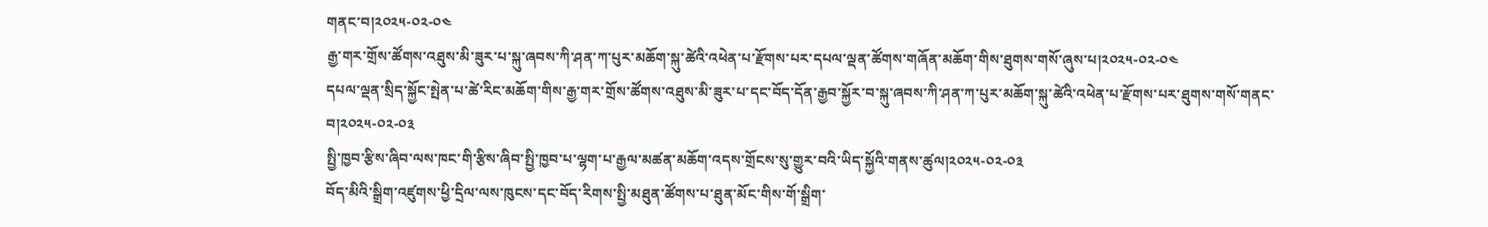གནང་བ།༢༠༢༥-༠༢-༠༤
རྒྱ་གར་གྲོས་ཚོགས་འཐུས་མི་ཟུར་པ་སྐུ་ཞབས་ཀི་ཤན་ཀ་པུར་མཆོག་སྐུ་ཚེའི་འཕེན་པ་རྫོགས་པར་དཔལ་ལྡན་ཚོགས་གཞོན་མཆོག་གིས་ཐུགས་གསོ་ཞུས་པ།༢༠༢༥-༠༢-༠༤
དཔལ་ལྡན་སྲིད་སྐྱོང་སྤེན་པ་ཚེ་རིང་མཆོག་གིས་རྒྱ་གར་གྲོས་ཚོགས་འཐུས་མི་ཟུར་པ་དང་བོད་དོན་རྒྱབ་སྐྱོར་བ་སྐུ་ཞབས་ཀི་ཤན་ཀ་པུར་མཆོག་སྐུ་ཚེའི་འཕེན་པ་རྫོགས་པར་ཐུགས་གསོ་གནང་བ།༢༠༢༥-༠༢-༠༣
སྤྱི་ཁྱབ་རྩིས་ཞིབ་ལས་ཁང་གི་རྩིས་ཞིབ་སྤྱི་ཁྱབ་པ་ལྷག་པ་རྒྱལ་མཚན་མཆོག་འདས་གྲོངས་སུ་གྱུར་བའི་ཡིད་སྐྱོའི་གནས་ཚུལ།༢༠༢༥-༠༢-༠༣
བོད་མིའི་སྒྲིག་འཛུགས་ཕྱི་དྲིལ་ལས་ཁུངས་དང་བོད་རིགས་སྤྱི་མཐུན་ཚོགས་པ་ཐུན་མོང་གིས་གོ་སྒྲིག་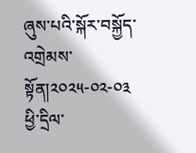ཞུས་པའི་སྐོར་བསྐྱོད་འགྲེམས་སྟོན།༢༠༢༥-༠༢-༠༣
ཕྱི་དྲིལ་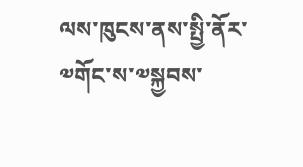ལས་ཁུངས་ནས་སྤྱི་ནོར་༧གོང་ས་༧སྐྱབས་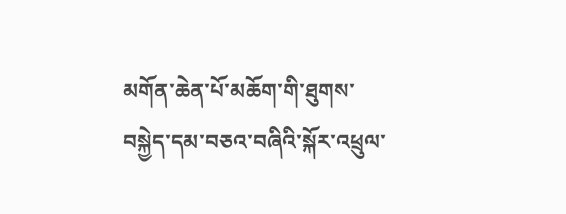མགོན་ཆེན་པོ་མཆོག་གི་ཐུགས་བསྐྱེད་དམ་བཅའ་བཞིའི་སྐོར་འཕྲུལ་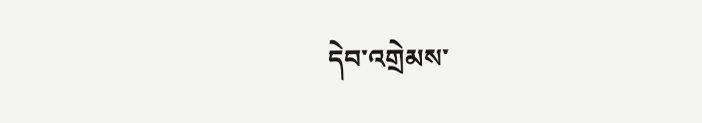དེབ་འགྲེམས་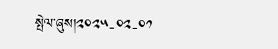སྤེལ་ཞུས།༢༠༢༥-༠༢-༠༡